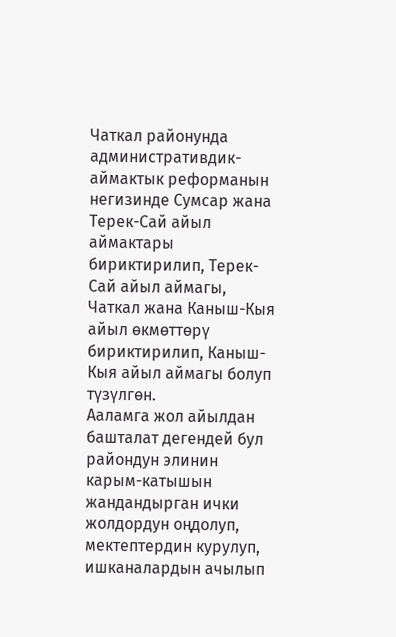Чаткал районунда административдик-аймактык реформанын негизинде Сумсар жана Терек-Сай айыл аймактары бириктирилип, Терек-Сай айыл аймагы, Чаткал жана Каныш-Кыя айыл өкмөттөрү бириктирилип, Каныш-Кыя айыл аймагы болуп түзүлгөн.
Ааламга жол айылдан башталат дегендей бул райондун элинин карым-катышын жандандырган ички жолдордун оңдолуп, мектептердин курулуп, ишканалардын ачылып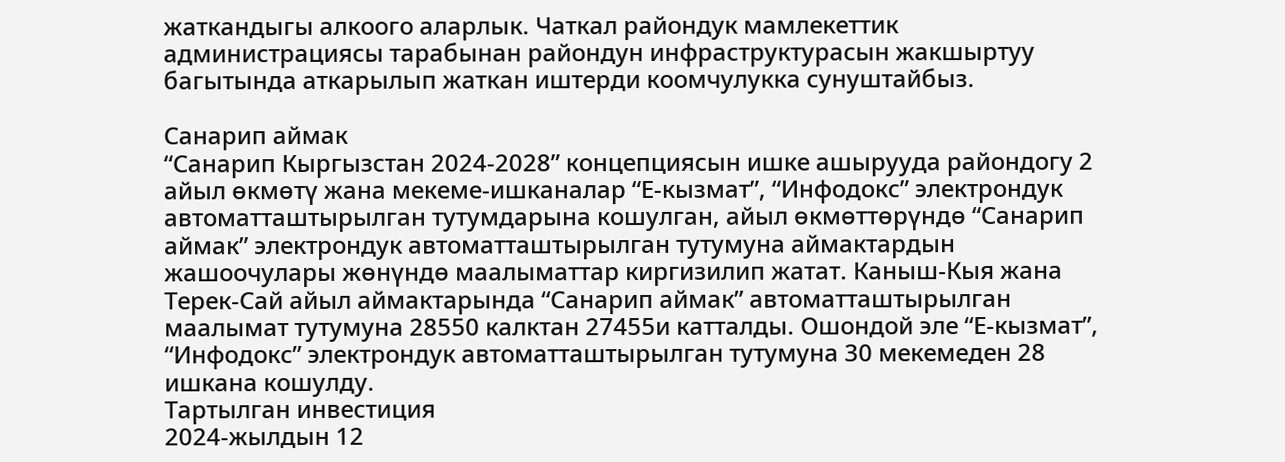жаткандыгы алкоого аларлык. Чаткал райондук мамлекеттик администрациясы тарабынан райондун инфраструктурасын жакшыртуу багытында аткарылып жаткан иштерди коомчулукка сунуштайбыз.

Санарип аймак
“Санарип Кыргызстан 2024-2028” концепциясын ишке ашырууда райондогу 2 айыл өкмөтү жана мекеме-ишканалар “Е-кызмат”, “Инфодокс” электрондук автоматташтырылган тутумдарына кошулган, айыл өкмөттөрүндө “Санарип аймак” электрондук автоматташтырылган тутумуна аймактардын жашоочулары жөнүндө маалыматтар киргизилип жатат. Каныш-Кыя жана Терек-Сай айыл аймактарында “Санарип аймак” автоматташтырылган маалымат тутумуна 28550 калктан 27455и катталды. Ошондой эле “Е-кызмат”, “Инфодокс” электрондук автоматташтырылган тутумуна 30 мекемеден 28 ишкана кошулду.
Тартылган инвестиция
2024-жылдын 12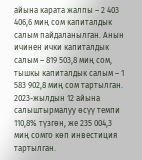айына карата жалпы – 2 403 406,6 миң сом капиталдык салым пайдаланылган. Анын ичинен ички капиталдык салым – 819 503,8 миң сом, тышкы капиталдык салым – 1 583 902,8 миң сом тартылган. 2023-жылдын 12 айына салыштырмалуу өсүү темпи 110,8% түзгөн, же 235 004,3 миң сомго көп инвестиция тартылган.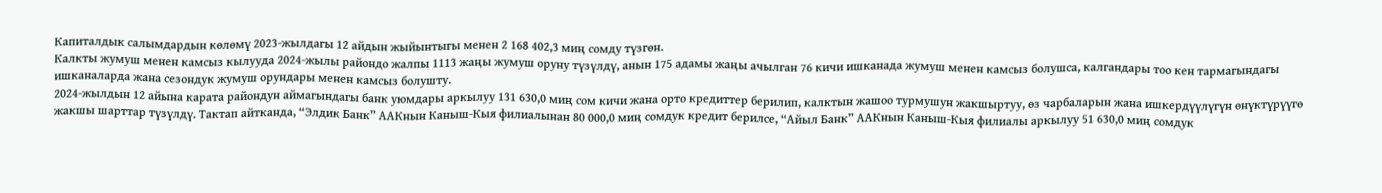Капиталдык салымдардын көлөмү 2023-жылдагы 12 айдын жыйынтыгы менен 2 168 402,3 миң сомду түзгөн.
Калкты жумуш менен камсыз кылууда 2024-жылы райондо жалпы 1113 жаңы жумуш оруну түзүлдү, анын 175 адамы жаңы ачылган 76 кичи ишканада жумуш менен камсыз болушса, калгандары тоо кен тармагындагы ишканаларда жана сезондук жумуш орундары менен камсыз болушту.
2024-жылдын 12 айына карата райондун аймагындагы банк уюмдары аркылуу 131 630,0 миң сом кичи жана орто кредиттер берилип, калктын жашоо турмушун жакшыртуу, өз чарбаларын жана ишкердүүлүгүн өнүктүрүүгө жакшы шарттар түзүлдү. Тактап айтканда, “Элдик Банк” ААКнын Каныш-Кыя филиалынан 80 000,0 миң сомдук кредит берилсе, “Айыл Банк” ААКнын Каныш-Кыя филиалы аркылуу 51 630,0 миң сомдук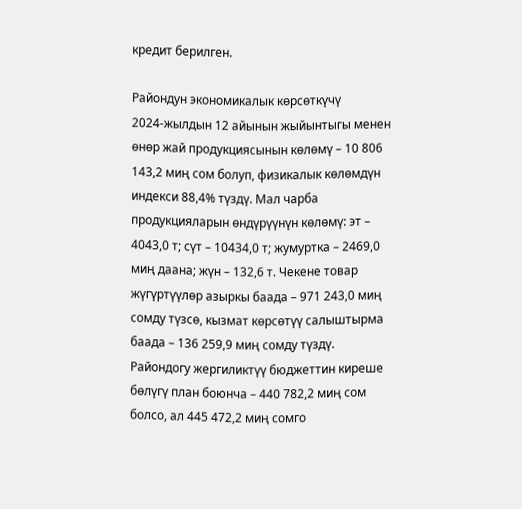кредит берилген.

Райондун экономикалык көрсөткүчү
2024-жылдын 12 айынын жыйынтыгы менен өнөр жай продукциясынын көлөмү – 10 806 143,2 миң сом болуп, физикалык көлөмдүн индекси 88,4% түздү. Мал чарба продукцияларын өндүрүүнүн көлөмү: эт – 4043,0 т; сүт – 10434,0 т; жумуртка – 2469,0 миң даана; жүн – 132,6 т. Чекене товар жүгүртүүлөр азыркы баада – 971 243,0 миң сомду түзсө, кызмат көрсөтүү салыштырма баада – 136 259,9 миң сомду түздү.
Райондогу жергиликтүү бюджеттин киреше бөлүгү план боюнча – 440 782,2 миң сом болсо, ал 445 472,2 миң сомго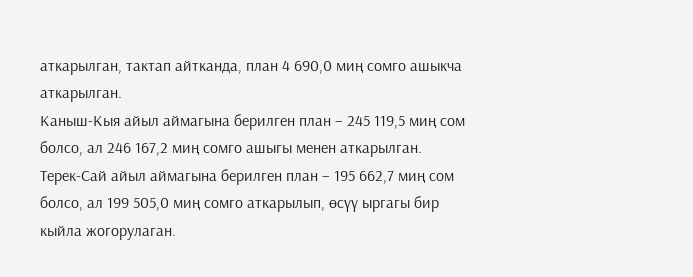аткарылган, тактап айтканда, план 4 690,0 миң сомго ашыкча аткарылган.
Каныш-Кыя айыл аймагына берилген план – 245 119,5 миң сом болсо, ал 246 167,2 миң сомго ашыгы менен аткарылган.
Терек-Сай айыл аймагына берилген план – 195 662,7 миң сом болсо, ал 199 505,0 миң сомго аткарылып, өсүү ыргагы бир кыйла жогорулаган.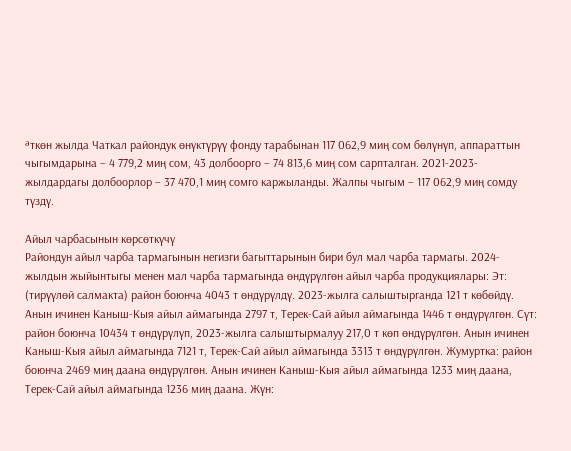ªткөн жылда Чаткал райондук өнүктүрүү фонду тарабынан 117 062,9 миң сом бөлүнүп, аппараттын чыгымдарына – 4 779,2 миң сом, 43 долбоорго – 74 813,6 миң сом сарпталган. 2021-2023-жылдардагы долбоорлор – 37 470,1 миң сомго каржыланды. Жалпы чыгым – 117 062,9 миң сомду түздү.

Айыл чарбасынын көрсөткүчү
Райондун айыл чарба тармагынын негизги багыттарынын бири бул мал чарба тармагы. 2024-жылдын жыйынтыгы менен мал чарба тармагында өндүрүлгөн айыл чарба продукциялары: Эт: (тирүүлөй салмакта) район боюнча 4043 т өндүрүлдү. 2023-жылга салыштырганда 121 т көбөйдү. Анын ичинен Каныш-Кыя айыл аймагында 2797 т, Терек-Сай айыл аймагында 1446 т өндүрүлгөн. Сүт: район боюнча 10434 т өндүрүлүп, 2023-жылга салыштырмалуу 217,0 т көп өндүрүлгөн. Анын ичинен Каныш-Кыя айыл аймагында 7121 т, Терек-Сай айыл аймагында 3313 т өндүрүлгөн. Жумуртка: район боюнча 2469 миң даана өндүрүлгөн. Анын ичинен Каныш-Кыя айыл аймагында 1233 миң даана, Терек-Сай айыл аймагында 1236 миң даана. Жүн: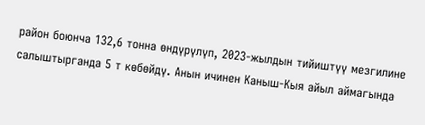район боюнча 132,6 тонна өндүрүлүп, 2023-жылдын тийиштүү мезгилине салыштырганда 5 т көбөйдү. Анын ичинен Каныш-Кыя айыл аймагында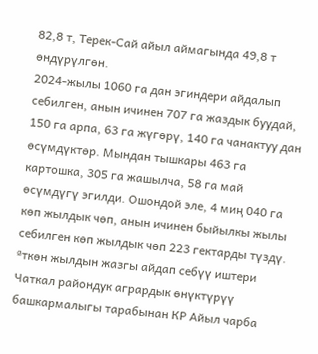82,8 т, Терек-Сай айыл аймагында 49,8 т өндүрүлгөн.
2024-жылы 1060 га дан эгиндери айдалып себилген, анын ичинен 707 га жаздык буудай, 150 га арпа, 63 га жүгөрү, 140 га чанактуу дан өсүмдүктөр. Мындан тышкары 463 га картошка, 305 га жашылча, 58 га май өсүмдүгү эгилди. Ошондой эле, 4 миң 040 га көп жылдык чөп, анын ичинен быйылкы жылы себилген көп жылдык чөп 223 гектарды түздү.
ªткөн жылдын жазгы айдап себүү иштери Чаткал райондук агрардык өнүктүрүү башкармалыгы тарабынан КР Айыл чарба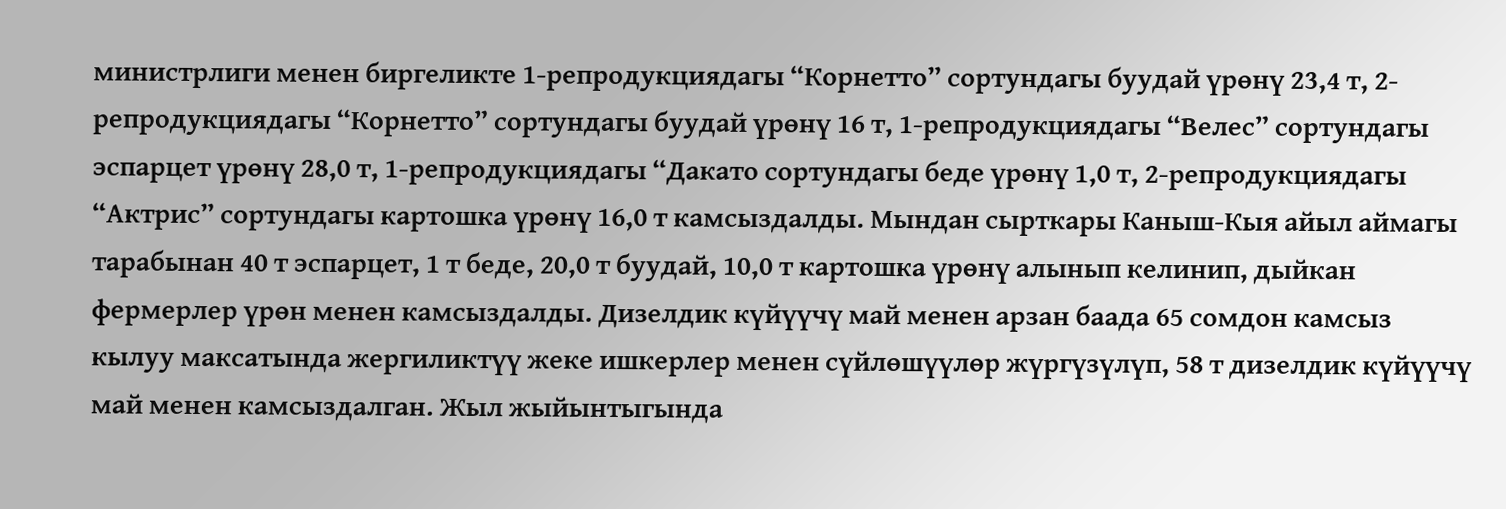министрлиги менен биргеликте 1-репродукциядагы “Корнетто” сортундагы буудай үрөнү 23,4 т, 2-репродукциядагы “Корнетто” сортундагы буудай үрөнү 16 т, 1-репродукциядагы “Велес” сортундагы эспарцет үрөнү 28,0 т, 1-репродукциядагы “Дакато сортундагы беде үрөнү 1,0 т, 2-репродукциядагы “Актрис” сортундагы картошка үрөнү 16,0 т камсыздалды. Мындан сырткары Каныш-Кыя айыл аймагы тарабынан 40 т эспарцет, 1 т беде, 20,0 т буудай, 10,0 т картошка үрөнү алынып келинип, дыйкан фермерлер үрөн менен камсыздалды. Дизелдик күйүүчү май менен арзан баада 65 сомдон камсыз кылуу максатында жергиликтүү жеке ишкерлер менен сүйлөшүүлөр жүргүзүлүп, 58 т дизелдик күйүүчү май менен камсыздалган. Жыл жыйынтыгында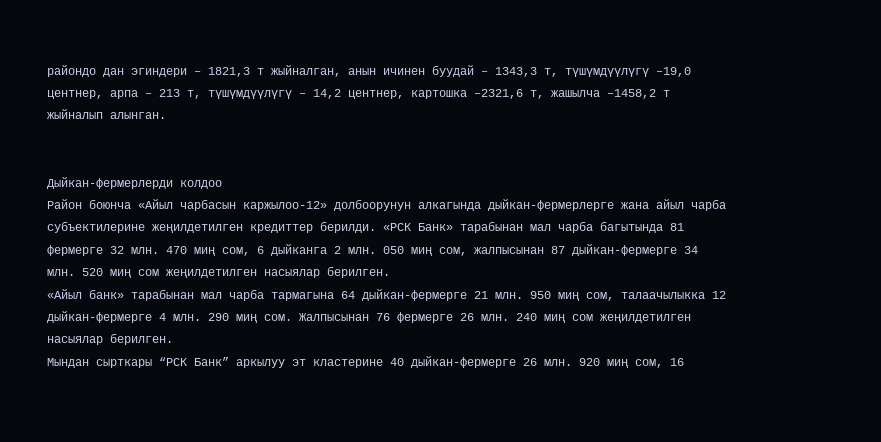райондо дан эгиндери – 1821,3 т жыйналган, анын ичинен буудай – 1343,3 т, түшүмдүүлүгү –19,0 центнер, арпа – 213 т, түшүмдүүлүгү – 14,2 центнер, картошка –2321,6 т, жашылча –1458,2 т жыйналып алынган.


Дыйкан-фермерлерди колдоо
Район боюнча «Айыл чарбасын каржылоо-12» долбоорунун алкагында дыйкан-фермерлерге жана айыл чарба субъектилерине жеңилдетилген кредиттер берилди. «РСК Банк» тарабынан мал чарба багытында 81 фермерге 32 млн. 470 миң сом, 6 дыйканга 2 млн. 050 миң сом, жалпысынан 87 дыйкан-фермерге 34 млн. 520 миң сом жеңилдетилген насыялар берилген.
«Айыл банк» тарабынан мал чарба тармагына 64 дыйкан-фермерге 21 млн. 950 миң сом, талаачылыкка 12 дыйкан-фермерге 4 млн. 290 миң сом. Жалпысынан 76 фермерге 26 млн. 240 миң сом жеңилдетилген насыялар берилген.
Мындан сырткары “РСК Банк” аркылуу эт кластерине 40 дыйкан-фермерге 26 млн. 920 миң сом, 16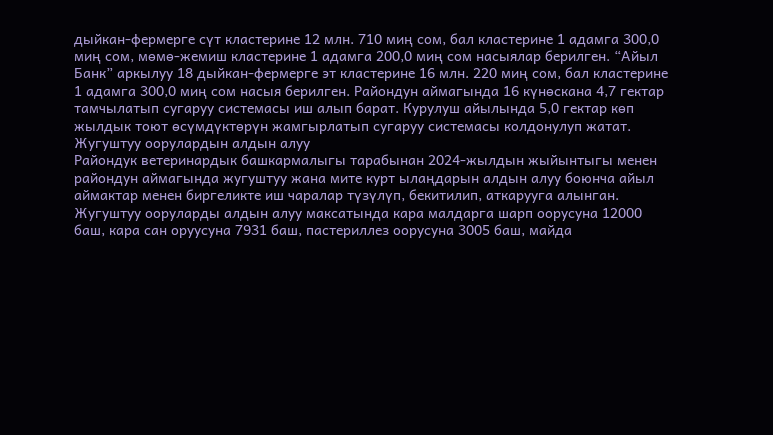дыйкан-фермерге сүт кластерине 12 млн. 710 миң сом, бал кластерине 1 адамга 300,0 миң сом, мөмө-жемиш кластерине 1 адамга 200,0 миң сом насыялар берилген. “Айыл Банк” аркылуу 18 дыйкан-фермерге эт кластерине 16 млн. 220 миң сом, бал кластерине 1 адамга 300,0 миң сом насыя берилген. Райондун аймагында 16 күнөскана 4,7 гектар тамчылатып сугаруу системасы иш алып барат. Курулуш айылында 5,0 гектар көп жылдык тоют өсүмдүктөрүн жамгырлатып сугаруу системасы колдонулуп жатат.
Жугуштуу оорулардын алдын алуу
Райондук ветеринардык башкармалыгы тарабынан 2024-жылдын жыйынтыгы менен райондун аймагында жугуштуу жана мите курт ылаңдарын алдын алуу боюнча айыл аймактар менен биргеликте иш чаралар түзүлүп, бекитилип, аткарууга алынган.
Жугуштуу ооруларды алдын алуу максатында кара малдарга шарп оорусуна 12000 баш, кара сан оруусуна 7931 баш, пастериллез оорусуна 3005 баш, майда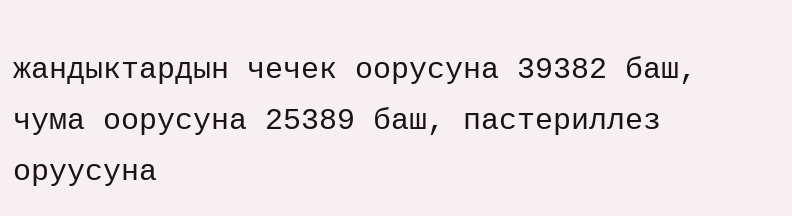жандыктардын чечек оорусуна 39382 баш, чума оорусуна 25389 баш, пастериллез оруусуна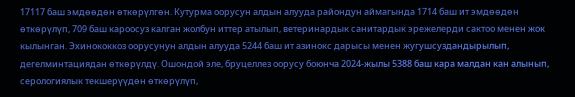17117 баш эмдөөдөн өткөрүлгөн. Кутурма оорусун алдын алууда райондун аймагында 1714 баш ит эмдөөдөн өткөрүлүп, 709 баш кароосуз калган жолбун иттер атылып, ветеринардык санитардык эрежелерди сактоо менен жок кылынган. Эхинококкоз оорусунун алдын алууда 5244 баш ит азинокс дарысы менен жугушсуздандырылып, дегелминтациядан өткөрүлдү. Ошондой эле, бруцеллез оорусу боюнча 2024-жылы 5388 баш кара малдан кан алынып, серологиялык текшерүүдөн өткөрүлүп,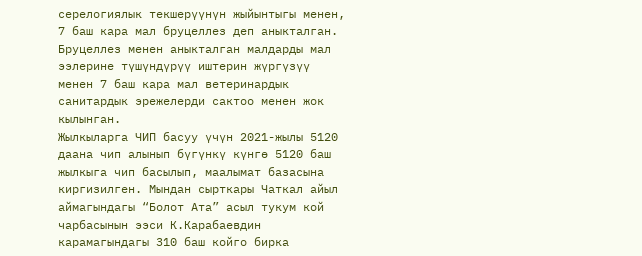серелогиялык текшерүүнүн жыйынтыгы менен, 7 баш кара мал бруцеллез деп аныкталган. Бруцеллез менен аныкталган малдарды мал ээлерине түшүндүрүү иштерин жүргүзүү менен 7 баш кара мал ветеринардык санитардык эрежелерди сактоо менен жок кылынган.
Жылкыларга ЧИП басуу үчүн 2021-жылы 5120 даана чип алынып бүгүнкү күнгө 5120 баш жылкыга чип басылып, маалымат базасына киргизилген. Мындан сырткары Чаткал айыл аймагындагы “Болот Ата” асыл тукум кой чарбасынын ээси К.Карабаевдин карамагындагы 310 баш койго бирка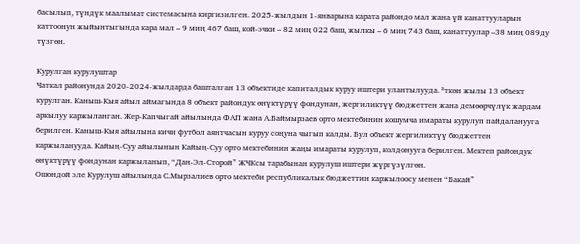басылып, түндүк маалымат системасына киргизилген. 2025-жылдын 1-январына карата райондо мал жана үй канаттууларын каттоонун жыйынтыгында кара мал – 9 миң 467 баш, кой-эчки – 82 миң 022 баш, жылкы – 6 миң 743 баш, канаттуулар –38 миң 089ду
түзгөн.

Курулган курулуштар
Чаткал районунда 2020-2024-жылдарда башталган 13 объектиде капиталдык куруу иштери улантылууда. ªткөн жылы 13 объект курулган. Каныш-Кыя айыл аймагында 8 объект райондук өнүктүрүү фондунан, жергиликтүү бюджеттен жана демөөрчүлүк жардам аркылуу каржыланган. Жер-Капчыгай айылында ФАП жана А.Баймырзаев орто мектебинин кошумча имараты курулуп пайдаланууга берилген. Каныш-Кыя айылына кичи футбол аянтчасын куруу соңуна чыгып калды. Бул объект жергиликтүү бюджеттен каржыланууда. Кайың-Суу айылынын Кайың-Суу орто мектебинин жаңы имараты курулуп, колдонууга берилген. Мектеп райондук өнүктүрүү фондунан каржыланып, “Дан-Эл-Сторой” ЖЧКсы тарабынан курулуш иштери жүргүзүлгөн.
Ошондой эле Курулуш айылында С.Мырзалиев орто мектеби республикалык бюджеттин каржылоосу менен “Бакай”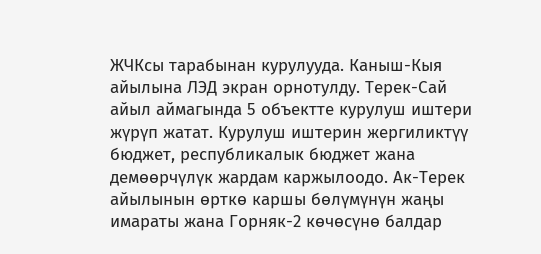ЖЧКсы тарабынан курулууда. Каныш-Кыя айылына ЛЭД экран орнотулду. Терек-Сай айыл аймагында 5 объектте курулуш иштери жүрүп жатат. Курулуш иштерин жергиликтүү бюджет, республикалык бюджет жана демөөрчүлүк жардам каржылоодо. Ак-Терек айылынын өрткө каршы бөлүмүнүн жаңы имараты жана Горняк-2 көчөсүнө балдар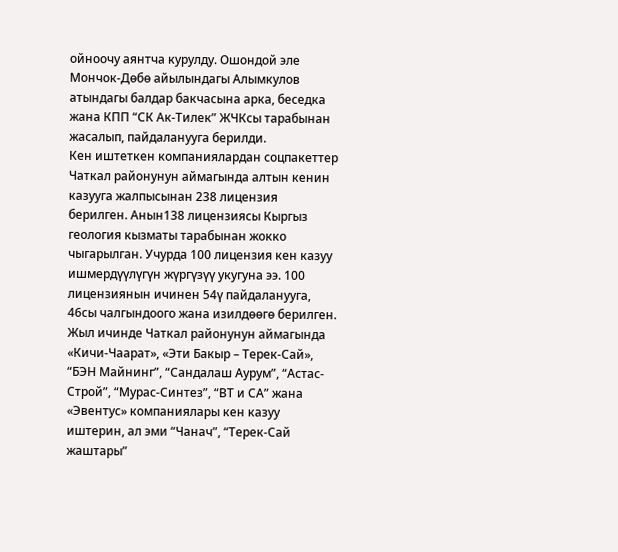ойноочу аянтча курулду. Ошондой эле Мончок-Дөбө айылындагы Алымкулов атындагы балдар бакчасына арка, беседка жана КПП “СК Ак-Тилек” ЖЧКсы тарабынан жасалып, пайдаланууга берилди.
Кен иштеткен компаниялардан соцпакеттер
Чаткал районунун аймагында алтын кенин казууга жалпысынан 238 лицензия берилген. Анын138 лицензиясы Кыргыз геология кызматы тарабынан жокко чыгарылган. Учурда 100 лицензия кен казуу ишмердүүлүгүн жүргүзүү укугуна ээ. 100 лицензиянын ичинен 54ү пайдаланууга, 46сы чалгындоого жана изилдөөгө берилген.
Жыл ичинде Чаткал районунун аймагында «Кичи-Чаарат», «Эти Бакыр – Терек-Сай», “БЭН Майнинг”, “Сандалаш Аурум”, “Астас-Строй”, “Мурас-Синтез”, “ВТ и СА” жана «Эвентус» компаниялары кен казуу иштерин, ал эми “Чанач”, “Терек-Сай жаштары”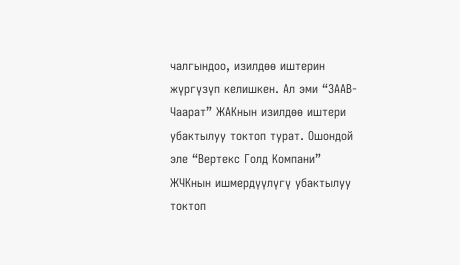чалгындоо, изилдөө иштерин жүргүзүп келишкен. Ал эми “ЗААВ-Чаарат” ЖАКнын изилдөө иштери убактылуу токтоп турат. Ошондой эле “Вертекс Голд Компани” ЖЧКнын ишмердүүлүгү убактылуу токтоп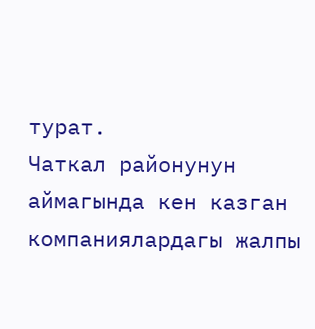турат.
Чаткал районунун аймагында кен казган компаниялардагы жалпы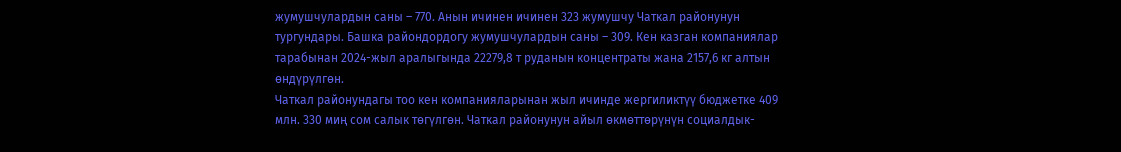жумушчулардын саны – 770. Анын ичинен ичинен 323 жумушчу Чаткал районунун тургундары. Башка райондордогу жумушчулардын саны – 309. Кен казган компаниялар тарабынан 2024-жыл аралыгында 22279,8 т руданын концентраты жана 2157,6 кг алтын өндүрүлгөн.
Чаткал районундагы тоо кен компанияларынан жыл ичинде жергиликтүү бюджетке 409 млн. 330 миң сом салык төгүлгөн. Чаткал районунун айыл өкмөттөрүнүн социалдык-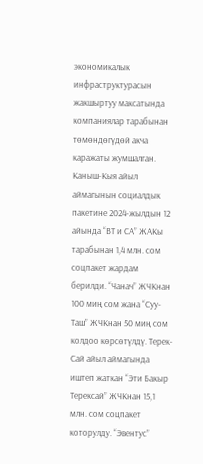экономикалык инфраструктурасын жакшыртуу максатында компаниялар тарабынан төмөндөгүдөй акча каражаты жумшалган. Каныш-Кыя айыл аймагынын социалдык пакетине 2024-жылдын 12 айында “ВТ и СА” ЖАКы тарабынан 1,4 млн. сом соцпакет жардам берилди. “Чанач” ЖЧКнан 100 миң сом жана “Суу-Таш” ЖЧКнан 50 миң сом колдоо көрсөтүлдү. Терек-Сай айыл аймагында иштеп жаткан “Эти Бакыр Терексай” ЖЧКнан 15,1 млн. сом соцпакет которулду. “Эвентус”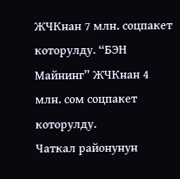ЖЧКнан 7 млн. соцпакет которулду. “БЭН Майнинг” ЖЧКнан 4 млн. сом соцпакет которулду.
Чаткал районунун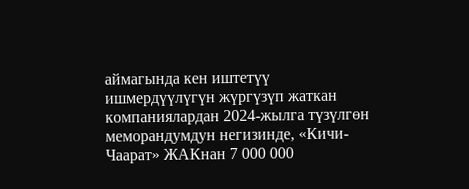аймагында кен иштетүү ишмердүүлүгүн жүргүзүп жаткан компаниялардан 2024-жылга түзүлгөн меморандумдун негизинде, «Кичи-Чаарат» ЖАКнан 7 000 000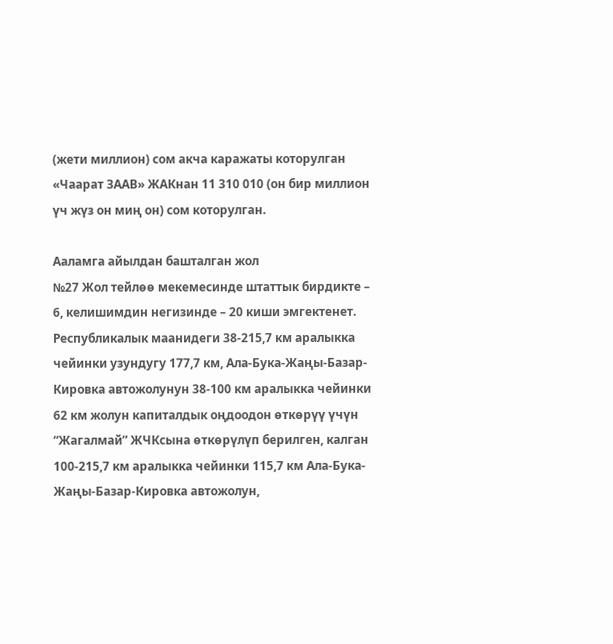(жети миллион) сом акча каражаты которулган «Чаарат ЗААВ» ЖАКнан 11 310 010 (он бир миллион үч жүз он миң он) сом которулган.

Ааламга айылдан башталган жол
№27 Жол тейлөө мекемесинде штаттык бирдикте – 6, келишимдин негизинде – 20 киши эмгектенет. Республикалык маанидеги 38-215,7 км аралыкка чейинки узундугу 177,7 км, Ала-Бука-Жаңы-Базар-Кировка автожолунун 38-100 км аралыкка чейинки 62 км жолун капиталдык оңдоодон өткөрүү үчүн “Жагалмай” ЖЧКсына өткөрүлүп берилген, калган 100-215,7 км аралыкка чейинки 115,7 км Ала-Бука-Жаңы-Базар-Кировка автожолун,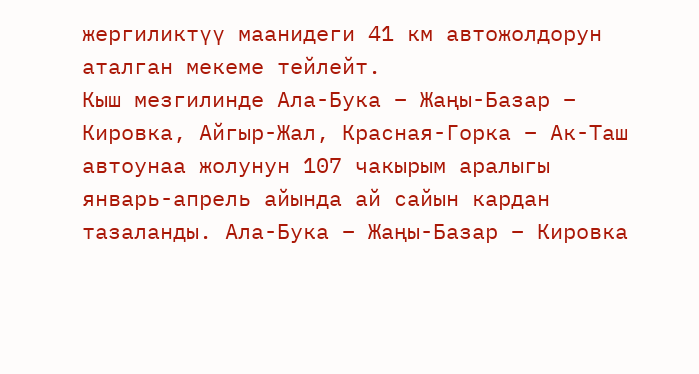жергиликтүү маанидеги 41 км автожолдорун аталган мекеме тейлейт.
Кыш мезгилинде Ала-Бука – Жаңы-Базар – Кировка, Айгыр-Жал, Красная-Горка – Ак-Таш автоунаа жолунун 107 чакырым аралыгы январь-апрель айында ай сайын кардан тазаланды. Ала-Бука – Жаңы-Базар – Кировка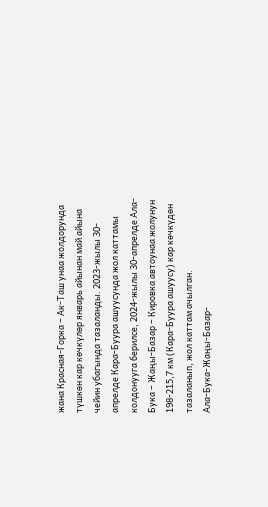жана Красная-Горка – Ак-Таш унаа жолдорунда түшкөн кар көчкүлөр январь айынан май айына чейин убагында тазаланды. 2023-жылы 30-апрелде Кара-Буура ашуусунда жол каттамы колдонууга берилсе, 2024-жылы 30-апрелде Ала-Бука – Жаңы-Базар – Кировка автоунаа жолунун 198-215,7 км (Кара-Буура ашуусу) кар көчкүдөн тазаланып, жол каттам ачылган.
Ала-Бука-Жаңы-Базар-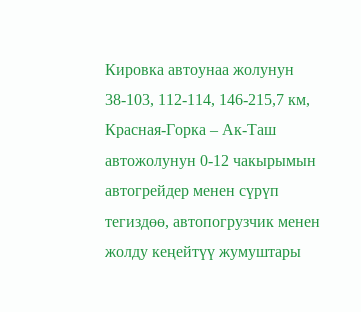Кировка автоунаа жолунун 38-103, 112-114, 146-215,7 км, Красная-Горка – Ак-Таш автожолунун 0-12 чакырымын автогрейдер менен сүрүп тегиздөө, автопогрузчик менен жолду кеңейтүү жумуштары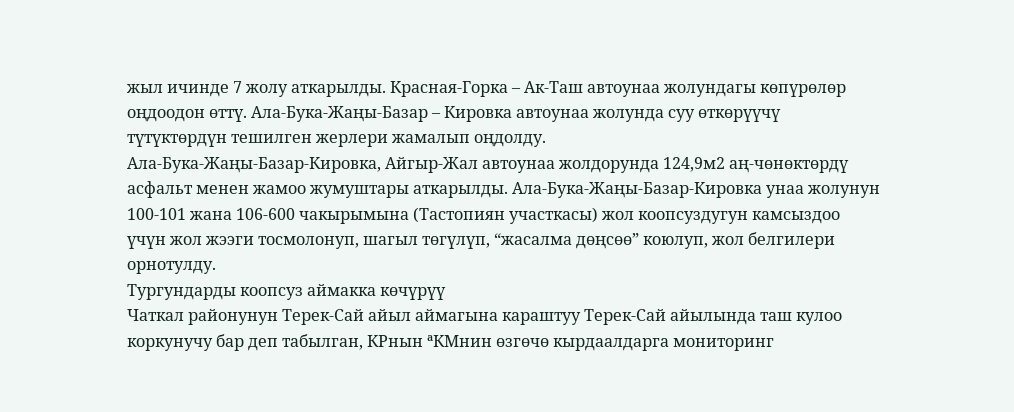жыл ичинде 7 жолу аткарылды. Красная-Горка – Ак-Таш автоунаа жолундагы көпүрөлөр оңдоодон өттү. Ала-Бука-Жаңы-Базар – Кировка автоунаа жолунда суу өткөрүүчү түтүктөрдүн тешилген жерлери жамалып оңдолду.
Ала-Бука-Жаңы-Базар-Кировка, Айгыр-Жал автоунаа жолдорунда 124,9м2 аң-чөнөктөрдү асфальт менен жамоо жумуштары аткарылды. Ала-Бука-Жаңы-Базар-Кировка унаа жолунун 100-101 жана 106-600 чакырымына (Тастопиян участкасы) жол коопсуздугун камсыздоо үчүн жол жээги тосмолонуп, шагыл төгүлүп, “жасалма дөңсөө” коюлуп, жол белгилери орнотулду.
Тургундарды коопсуз аймакка көчүрүү
Чаткал районунун Терек-Сай айыл аймагына караштуу Терек-Сай айылында таш кулоо коркунучу бар деп табылган, КРнын ªКМнин өзгөчө кырдаалдарга мониторинг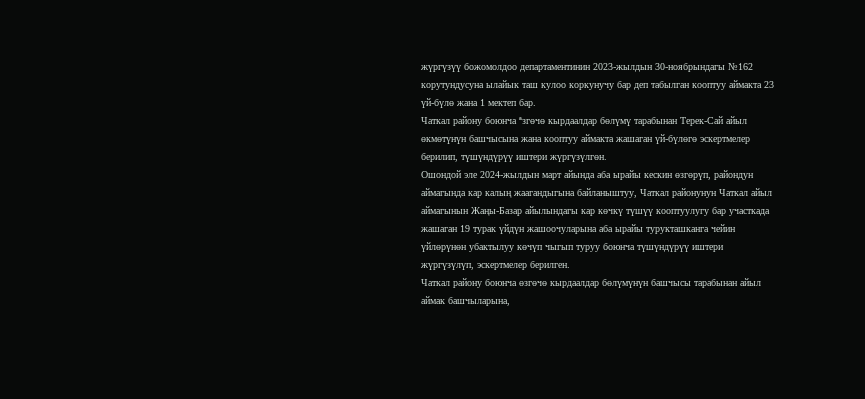жүргүзүү божомолдоо департаментинин 2023-жылдын 30-ноябрындагы №162 корутундусуна ылайык таш кулоо коркунучу бар деп табылган кооптуу аймакта 23 үй-бүлө жана 1 мектеп бар.
Чаткал району боюнча ªзгөчө кырдаалдар бөлүмү тарабынан Терек-Сай айыл өкмөтүнүн башчысына жана кооптуу аймакта жашаган үй-бүлөгө эскертмелер берилип, түшүндүрүү иштери жүргүзүлгөн.
Ошондой эле 2024-жылдын март айында аба ырайы кескин өзгөрүп, райондун аймагында кар калың жаагандыгына байланыштуу, Чаткал районунун Чаткал айыл аймагынын Жаңы-Базар айылындагы кар көчкү түшүү кооптуулугу бар участкада жашаган 19 турак үйдүн жашоочуларына аба ырайы турукташканга чейин үйлөрүнөн убактылуу көчүп чыгып туруу боюнча түшүндүрүү иштери жүргүзүлүп, эскертмелер берилген.
Чаткал району боюнча өзгөчө кырдаалдар бөлүмүнүн башчысы тарабынан айыл аймак башчыларына,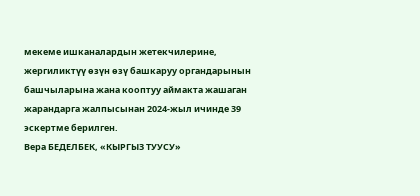мекеме ишканалардын жетекчилерине, жергиликтүү өзүн өзү башкаруу органдарынын башчыларына жана кооптуу аймакта жашаган жарандарга жалпысынан 2024-жыл ичинде 39 эскертме берилген.
Вера БЕДЕЛБЕК, «КЫРГЫЗ ТУУСУ»